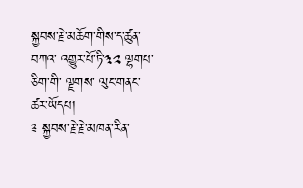སྐྱབས་རྗེ་མཆོག་གིས་ད་ཚུན་ བཀའ་ འགྱུར་པོ་ཏི་༣༢ ལྷགཔ་ཅིག་གི་ ལྗགས་ ལུང་གནང་ཚར་ཡོདཔ།
༉ སྐྱབས་རྗེ་རྗེ་མཁན་རིན་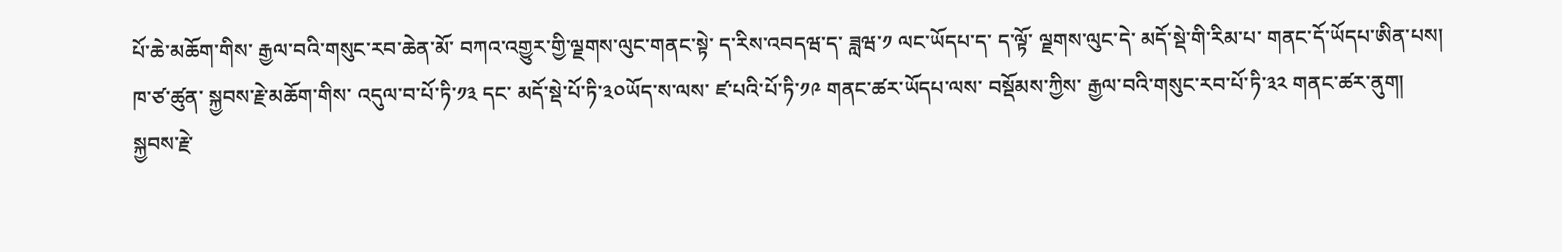པོ་ཆེ་མཆོག་གིས་ རྒྱལ་བའི་གསུང་རབ་ཆེན་མོ་ བཀའ་འགྱུར་གྱི་ལྗགས་ལུང་གནང་སྟེ་ ད་རིས་འབདཝ་ད་ ཟླཝ་༡ ལང་ཡོདཔ་ད་ ད་ལྟོ་ ལྗགས་ལུང་དེ་ མདོ་སྡེ་གི་རིམ་པ་ གནང་དོ་ཡོདཔ་ཨིན་པས།
ཁ་ཙ་ཚུན་ སྐྱབས་རྗེ་མཆོག་གིས་ འདུལ་བ་པོ་ཏི་༡༣ དང་ མདོ་སྡེ་པོ་ཏི་༣༠ཡོད་ས་ལས་ ཛ་པའི་པོ་ཏི་༡༩ གནང་ཚར་ཡོདཔ་ལས་ བསྡོམས་ཀྱིས་ རྒྱལ་བའི་གསུང་རབ་པོ་ཏི་༣༢ གནང་ཚར་ནུག།
སྐྱབས་རྗེ་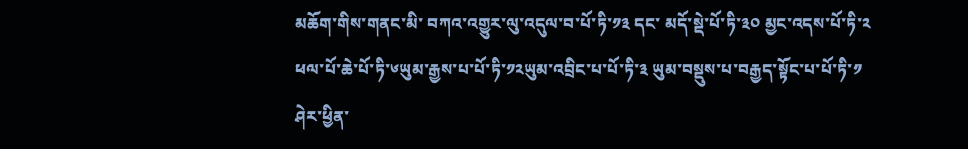མཆོག་གིས་གནང་མི་ བཀའ་འགྱུར་ལུ་འདུལ་བ་པོ་ཏི་༡༣ དང་ མདོ་སྡེ་པོ་ཏི་༣༠ མྱང་འདས་པོ་ཏི་༢ ཕལ་པོ་ཆེ་པོ་ཏི་༦ཡུམ་རྒྱས་པ་པོ་ཏི་༡༢ཡུམ་འབྲིང་པ་པོ་ཏི་༣ ཡུམ་བསྡུས་པ་བརྒྱད་སྟོང་པ་པོ་ཏི་༡ ཤེར་ཕྱིན་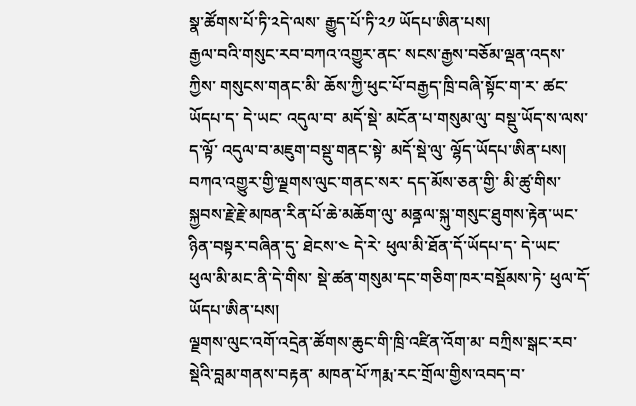སྣ་ཚོགས་པོ་ཏི་༢དེ་ལས་ རྒྱུད་པོ་ཏི་༢༡ ཡོདཔ་ཨིན་པས།
རྒྱལ་བའི་གསུང་རབ་བཀའ་འགྱུར་ནང་ སངས་རྒྱས་བཅོམ་ལྡན་འདས་ཀྱིས་ གསུངས་གནང་མི་ ཆོས་ཀྱི་ཕུང་པོ་བརྒྱད་ཁྲི་བཞི་སྟོང་ག་ར་ ཚང་ཡོདཔ་ད་ དེ་ཡང་ འདུལ་བ་ མདོ་སྡེ་ མངོན་པ་གསུམ་ལུ་ བསྡུ་ཡོད་ས་ལས་ ད་ལྟོ་ འདུལ་བ་མཇུག་བསྡུ་གནང་སྟེ་ མདོ་སྡེ་ལུ་ ལྷོད་ཡོདཔ་ཨིན་པས།
བཀའ་འགྱུར་གྱི་ལྗགས་ལུང་གནང་སར་ དད་མོས་ཅན་གྱི་ མི་ཚུ་གིས་ སྐྱབས་རྗེ་རྗེ་མཁན་རིན་པོ་ཆེ་མཆོག་ལུ་ མནྜལ་སྐུ་གསུང་ཐུགས་རྟེན་ཡང་ ཉིན་བསྟར་བཞིན་དུ་ ཐེངས་༤ དེ་རེ་ ཕུལ་མི་ཐོན་དོ་ཡོདཔ་ད་ དེ་ཡང་ ཕུལ་མི་མང་ནི་དེ་གིས་ སྡེ་ཚན་གསུམ་དང་གཅིག་ཁར་བསྡོམས་ཏེ་ ཕུལ་དོ་ཡོདཔ་ཨིན་པས།
ལྗགས་ལུང་འགོ་འདྲེན་ཚོགས་ཆུང་གི་ཁྲི་འཛིན་འོག་མ་ བཀྲིས་སྒང་རབ་སྡེའི་བླམ་གནས་བརྟན་ མཁན་པོ་ཀརྨ་རང་གྲོལ་གྱིས་འབད་བ་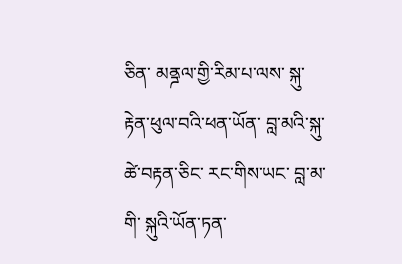ཅིན་ མནྜལ་གྱི་རིམ་པ་ལས་ སྐུ་རྟེན་ཕུལ་བའི་ཕན་ཡོན་ བླ་མའི་སྐུ་ཚེ་བརྟན་ཅིང་ རང་གིས་ཡང་ བླ་མ་གི་ སྐུའི་ཡོན་ཏན་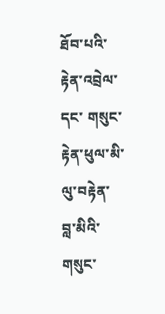ཐོབ་པའི་རྟེན་འབྲེལ་དང་ གསུང་རྟེན་ཕུལ་མི་ལུ་བརྟེན་ བླ་མིའི་གསུང་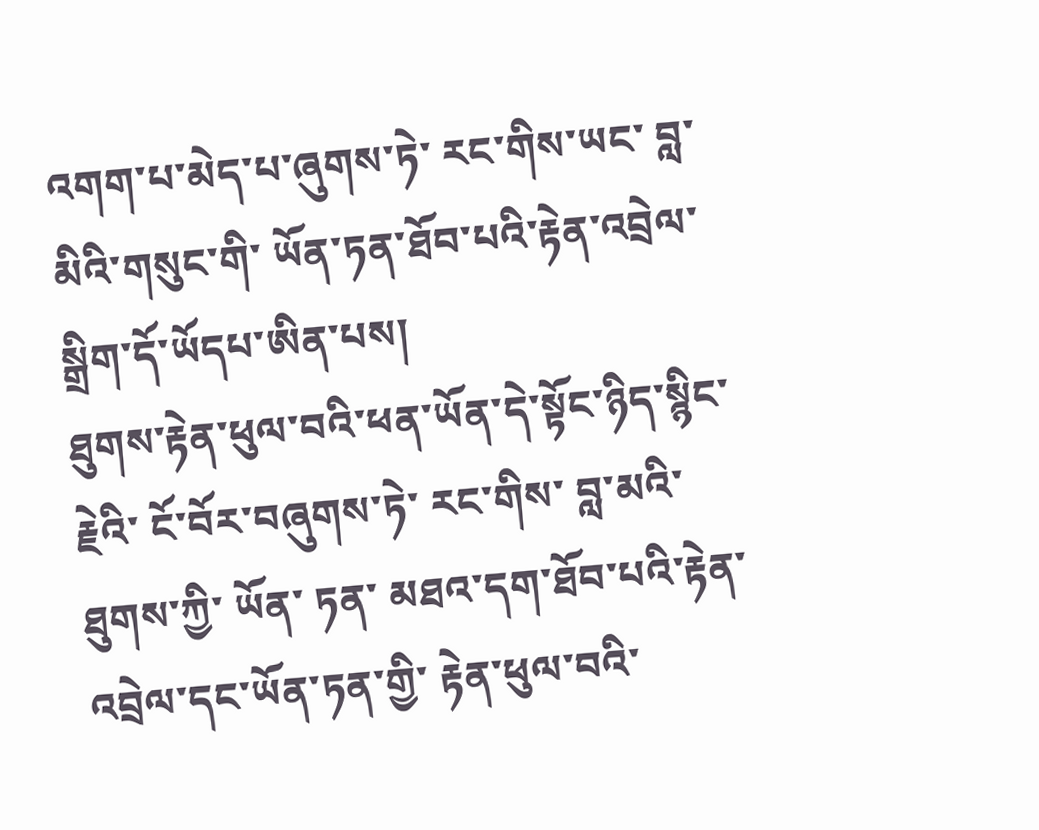འགག་པ་མེད་པ་ཞུགས་ཏེ་ རང་གིས་ཡང་ བླ་མིའི་གསུང་གི་ ཡོན་ཏན་ཐོབ་པའི་རྟེན་འབྲེལ་ སྒྲིག་དོ་ཡོདཔ་ཨིན་པས།
ཐུགས་རྟེན་ཕུལ་བའི་ཕན་ཡོན་དེ་སྟོང་ཉིད་སྙིང་རྗེའི་ ངོ་བོར་བཞུགས་ཏེ་ རང་གིས་ བླ་མའི་ཐུགས་ཀྱི་ ཡོན་ ཏན་ མཐའ་དག་ཐོབ་པའི་རྟེན་འབྲེལ་དང་ཡོན་ཏན་གྱི་ རྟེན་ཕུལ་བའི་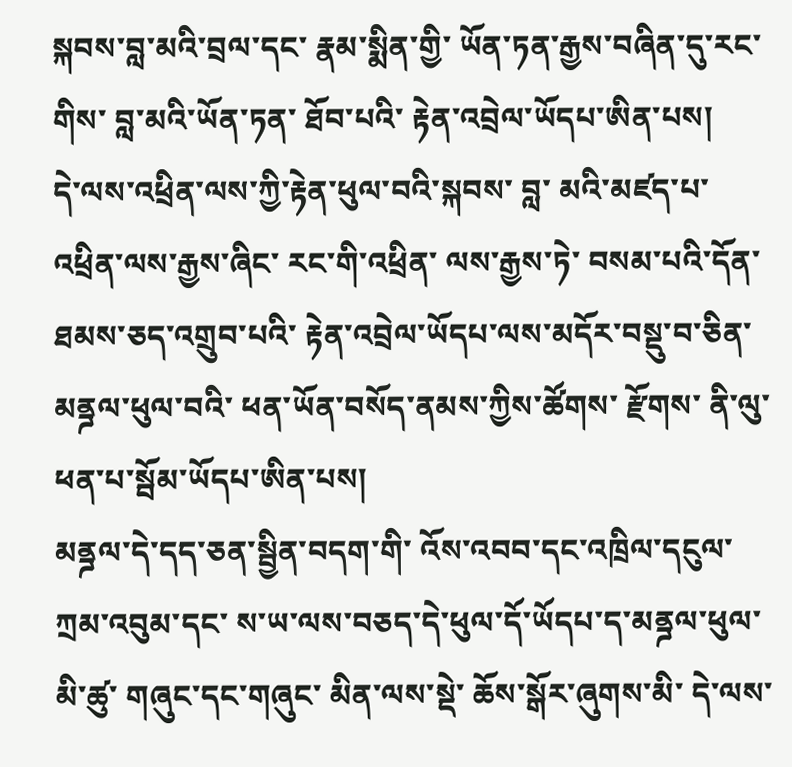སྐབས་བླ་མའི་བྲལ་དང་ རྣམ་སྨིན་གྱི་ ཡོན་ཏན་རྒྱས་བཞིན་དུ་རང་གིས་ བླ་མའི་ཡོན་ཏན་ ཐོབ་པའི་ རྟེན་འབྲེལ་ཡོདཔ་ཨིན་པས།
དེ་ལས་འཕྲིན་ལས་ཀྱི་རྟེན་ཕུལ་བའི་སྐབས་ བླ་ མའི་མཛད་པ་འཕྲིན་ལས་རྒྱས་ཞིང་ རང་གི་འཕྲིན་ ལས་རྒྱས་ཏེ་ བསམ་པའི་དོན་ ཐམས་ཅད་འགྲུབ་པའི་ རྟེན་འབྲེལ་ཡོདཔ་ལས་མདོར་བསྡུ་བ་ཅིན་མནྜལ་ཕུལ་བའི་ ཕན་ཡོན་བསོད་ནམས་ཀྱིས་ཚོགས་ རྫོགས་ ནི་ལུ་ ཕན་པ་སྦོམ་ཡོདཔ་ཨིན་པས།
མནྜལ་དེ་དད་ཅན་སྦྱིན་བདག་གི་ འོས་འབབ་དང་འཁྲིལ་དངུལ་ཀྲམ་འབུམ་དང་ ས་ཡ་ལས་བཅད་དེ་ཕུལ་དོ་ཡོདཔ་ད་མནྜལ་ཕུལ་མི་ཚུ་ གཞུང་དང་གཞུང་ མིན་ལས་སྡེ་ ཆོས་སྒོར་ཞུགས་མི་ དེ་ལས་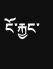ངོ་རྐྱང་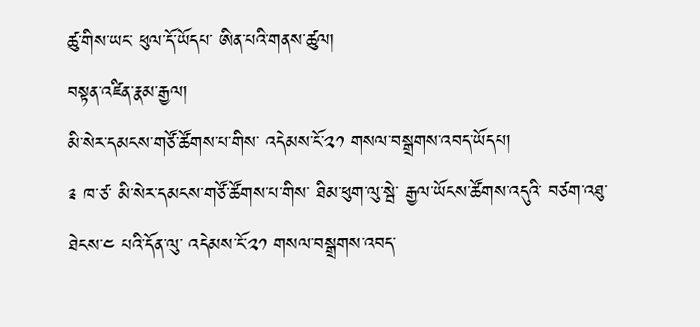ཚུ་གིས་ཡང་ ཕུལ་དོ་ཡོདཔ་ ཨིན་པའི་གནས་ཚུལ།
བསྟན་འཛིན་རྣམ་རྒྱལ།
མི་སེར་དམངས་གཙོ་ཚོགས་པ་གིས་ འདེམས་ངོ་༢༡ གསལ་བསྒྲགས་འབད་ཡོདཔ།
༉ ཁ་ཙ་ མི་སེར་དམངས་གཙོ་ཚོགས་པ་གིས་ ཐིམ་ཕུག་ལུ་སྦེ་ རྒྱལ་ཡོངས་ཚོགས་འདུའི་ བཙག་འཐུ་ཐེངས་༤ པའི་དོན་ལུ་ འདེམས་ངོ་༢༡ གསལ་བསྒྲགས་འབད་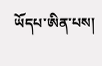ཡོདཔ་ཨིན་པས།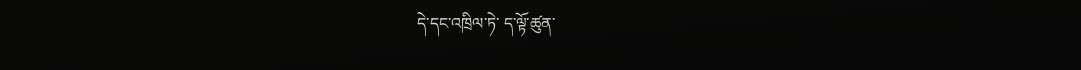དེ་དང་འཁྲིལ་ཏེ་ ད་ལྟོ་ཚུན་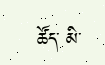ཚོད་ མི་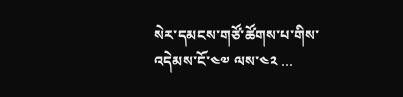སེར་དམངས་གཙོ་ཚོགས་པ་གིས་ འདེམས་ངོ་༤༧ ལས་༤༢ …